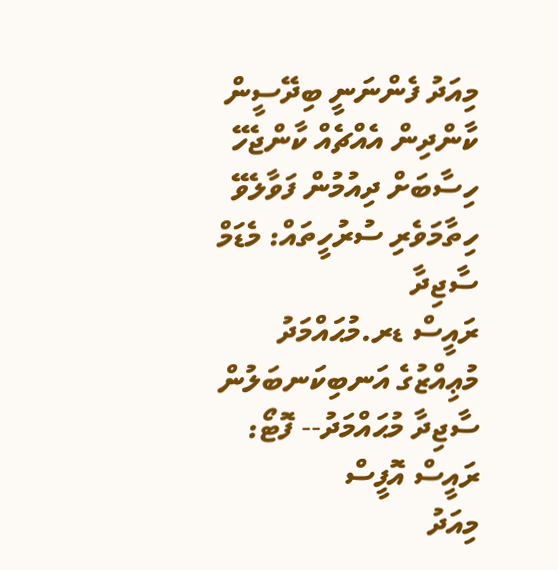މިއަދު ފެންނަނީ ބިދޭސީން ކާންދިން އެއްޗެއް ކާންޖެހޭ ހިސާބަށް ދިއުމުން ފަވާލެވޭ ހިތާމަވެރި ސުރުހީތައް: މެޑަމް ސާޖިދާ
ރައީސް ޑރ.މުޙައްމަދު މުޢިއްޒުގެ އަނބިކަނބަލުން ސާޖިދާ މުޙައްމަދު-- ފޮޓޯ: ރައީސް އޮފީސް
މިއަދު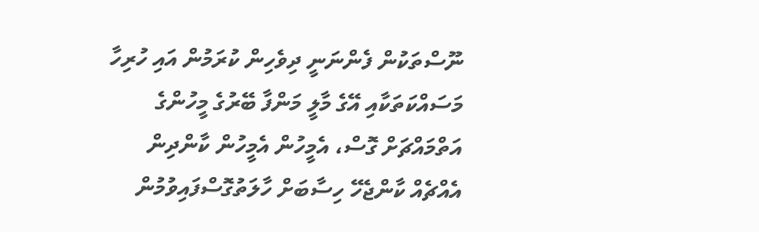ނޫސްތަކުން ފެންނަނީ ދިވެހިން ކުރަމުން އައި ހުރިހާ މަސައްކަތަކާއި އޭގެ މާލީ މަންފާ ބޭރުގެ މީހުންގެ އަތްމައްޗަށް ގޮސް، އެމީހުން އެމީހުން ކާންދިން އެއްޗެއް ކާންޖެހޭ ހިސާބަށް ހާލަތުގޮސްފައިވުމުން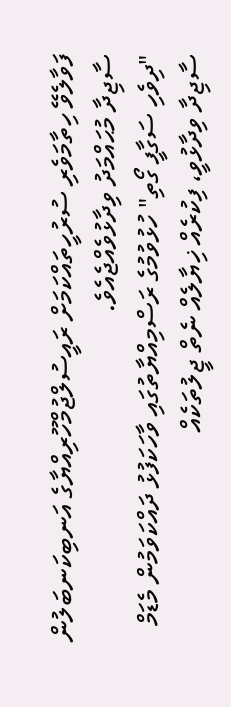ފަވާލެވޭ ހިތާމަވެރި ސުރުހީތައްކަމަށް ރައީސުލްޖުމްހޫރިއްޔާގެ އަނބިކަނބަލުން ސާޖިދާ މުޙައްމަދު ވިދާޅުވެއްޖެއެވެ.
"ދިވެހި ސަގާފީ ގޯތި" ހުޅުވުމުގެ ރަސްމިއްޔާތުގައި ވާހަކަފުޅު ދައްކަވަމުން މެޑަމް ސާޖިދާ ވިދާޅުވީ، ފިކުރެއް ޚިޔާލެއް ނެތް ޖީލުތަކެއް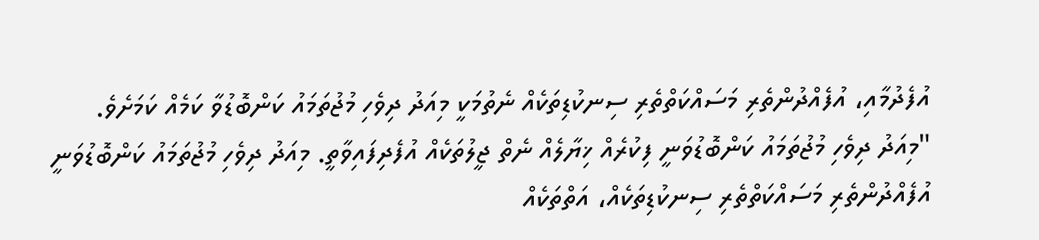އުފެދުމާއި، އުފެއްދުންތެރި މަސައްކަތްތެރި ސިނކުޑިތަކެއް ނެތުމަކީ މިއަދު ދިވެހި މުޖުތަމައު ކަންބޮޑުވާ ކަމެއް ކަމަށެވެ.
"މިއަދު ދިވެހި މުޖުތަމައު ކަންބޮޑުވަނީ ފިކުރެއް ޚިޔާލެއް ނެތް ޖީލުތަކެއް އުފެދިފައިވާތީ. މިއަދު ދިވެހި މުޖުތަމައު ކަންބޮޑުވަނީ އުފެއްދުންތެރި މަސައްކަތްތެރި ސިނކުޑިތަކެއް، އަތްތަކެއް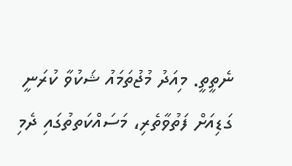ނެތީތީ. މިއަދު މުޖުތަމައު ޝަކުވާ ކުރަނީ ގަޑިއަށް ފަތުވާތެރި، މަސައްކަތތުގައި ދެމި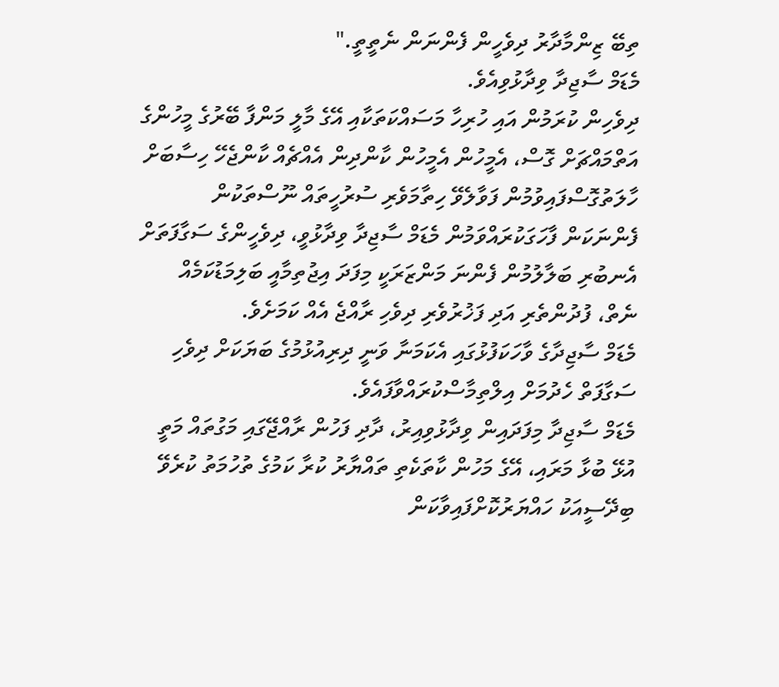ތިބޭ ޒިންމާދާރު ދިވެހީން ފެންނަން ނެތީތީ."
މެޑަމް ސާޖިދާ ވިދާޅުވިއެވެ.
ދިވެހިން ކުރަމުން އައި ހުރިހާ މަސައްކަތަކާއި އޭގެ މާލީ މަންފާ ބޭރުގެ މީހުންގެ އަތްމައްޗަށް ގޮސް، އެމީހުން އެމީހުން ކާންދިން އެއްޗެއް ކާންޖެހޭ ހިސާބަށް ހާލަތުގޮސްފައިވުމުން ފަވާލެވޭ ހިތާމަވެރި ސުރުހީތައް ނޫސްތަކުން ފެންނަކަން ފާހަގަކުރައްވަމުން މެޑަމް ސާޖިދާ ވިދާޅުވީ، ދިވެހީންގެ ސަގާފަތަށް އެނބުރި ބަލާލުމުން ފެންނަ މަންޒަރަކީ މިފަދަ އިޖުތިމާއީ ބަލިމަޑުކަމެއް ނެތް، ފުދުންތެރި އަދި ފަޚުރުވެރި ދިވެހި ރާއްޖެ އެއް ކަމަށެވެ.
މެޑަމް ސާޖިދާގެ ވާހަކަފުޅުގައި އެކަމަނާ ވަނީ ދިރިއުޅުމުގެ ބަޔަކަށް ދިވެހި ސަގާފަތް ހެދުމަށް އިލްތިމާސްކުރައްވާފައެވެ.
މެޑަމް ސާޖިދާ މިފަދައިން ވިދާޅުވިއިރު، ދާދި ފަހުން ރާއްޖޭގައި މަގުތައް މަތީ އުޅޭ ބުޅާ މަރައި، އޭގެ މަހުން ކާތަކެތި ތައްޔާރު ކުރާ ކަމުގެ ތުހުމަތު ކުރެވޭ ބިދޭސީއަކު ހައްޔަރުކޮށްފައިވާކަން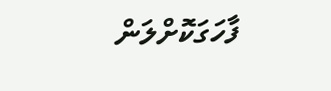ފާހަގަކޮށްލަން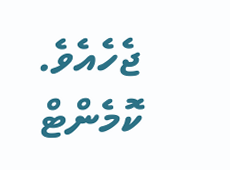ޖެހެއެވެ.
ކޮމެންޓް